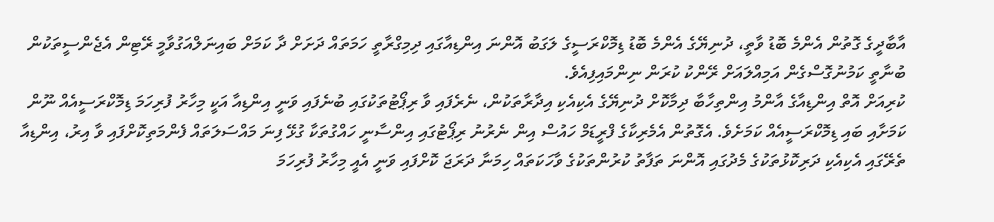އާބާދީގެ ގޮތުން އެންމެ ބޮޑު ވާތީ، ދުނިޔޭގެ އެންމެ ބޮޑު ޑިމޮކްރަސީގެ ލަގަބު އޮންނަ އިންޑިއާގައި ދިމިގްރާތީ ހަމަތައް ދަށަށް ދާ ކަމަށް ބައިނަލްއަގުވާމީ ރޭޓިން އެޖެންސީތަކުން ބުނާތީ ކަމުނުގޮސްގެން އަމިއްލައަށް ރޭންކު ކުރަން ނިންމައިފިއެވެ.
ކުރިއަށް އޮތް އިންޑިއާގެ އާންމު އިންތިހާބާ ދިމާކޮށް ދުނިޔޭގެ އެކިއެކި އިދާރާތަކުން، ނެރެފައި ވާ ރިޕޯޓުތަކުގައި ބުނެފައި ވަނީ އިންޑިއާ އަކީ މިހާރު ފުރިހަމަ ޑިމޮކްރަސީއެއް ނޫން ކަމަށާއި ބައި ޑިމޮކްރަސީއެއް ކަމަށެވެ. އެގޮތުން އެމެރިކާގެ ފްރީޑަމް ހައުސް އިން ނެރުނު ރިޕޯޓުގައި އިންސާނީ ހައްގުތަކާ ގުޅޭ ފިނަ މައްސަލަތައް ފެންމަތިކޮށްފައި ވާ އިރު، އިންޑިއާ ތެރޭގައި އެކިއެކި ދަރިކޮޅުތަކުގެ މެދުގައި އޮންނަ ތަފާތު ކުރުންތަކުގެ ވާހަކަތައް ހިމަނާ ދަރަޖަ ކޮށްފައި ވަނީ އެއީ މިހާރު ފުރިހަމަ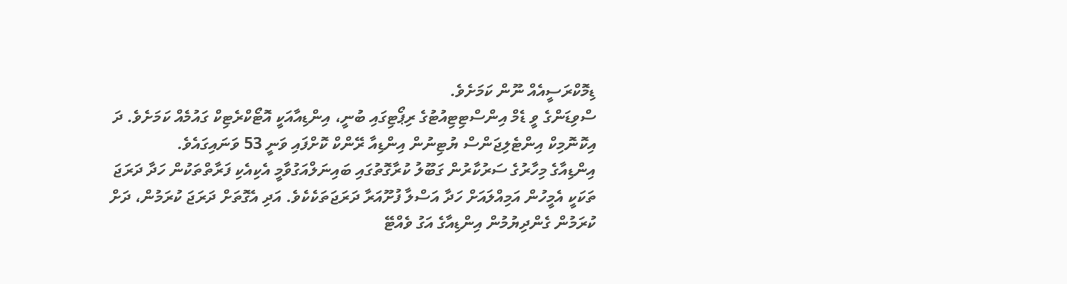ޑިމޮކްރަސީއެއް ނޫން ކަމަށެވެ.
ސްވިޑަންގެ ވީ ޑެމް އިންސްޓިޓިއުޓުގެ ރިޕޯޓިގައި ބުނީ، އިންޑިއާއަކީ އޮޓޯކްރެޓިކް ގައުމެއް ކަމަށެވެ. ދަ އިކޮނޮމިކް އިންޓެލިޖަންސް ޔުޓިނުން އިންޑިއާ ރޭންކް ކޮށްފައި ވަނީ 53 ވަނައިގައެވެ.
އިންޑިއާގެ މިހާރުގެ ސަރުކާރުން ގަބޫލު ކުރާގޮތުގައި ބައިނަލްއަގުވާމީ އެކިއެކި ފަރާތްތަކުން ހަދާ ދަރަޖަ ތަކަކީ އެމީހުން އަމިއްލައަށް ހަދާ އަސްލާ ފުށޫއަރާ ދަރަޖަތަކެކެވެ. އަދި އެގޮތަށް ދަރަޖަ ކުރަމުން، ދަށް ކުރަމުން ގެންދިޔުމުން އިންޑިއާގެ އަގު ވެއްޓޭ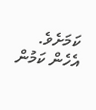ކަމަށެވެ.
އެހެން ކަމުން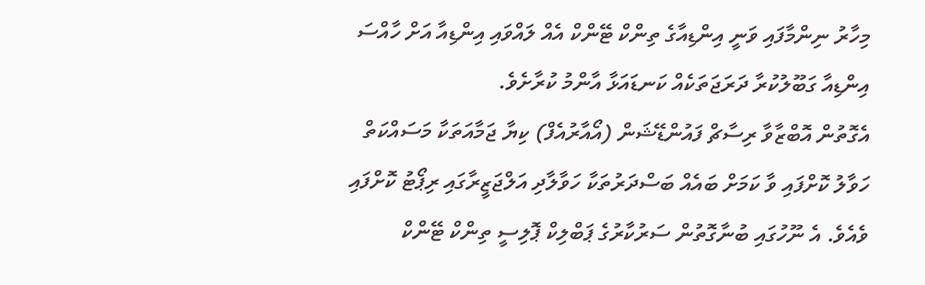މިހާރު ނިންމާފައި ވަނީ އިންޑިއާގެ ތިންކް ޓޭންކް އެއް ލައްވައި އިންޑިއާ އަށް ހާއްސަ އިންޑިއާ ގަބޫލުކުރާ ދަރަޖަތަކެއް ކަނޑައަޅާ އާންމު ކުރާށެވެ.
އެގޮތުން އޮބްޒާވާ ރިސާޗް ފައުންޑޭޝަން (އޯއާރުއެފް) ކިޔާ ޖަމާއަތަކާ މަސައްކަތް ހަވާލު ކޮށްފައި ވާ ކަމަށް ބައެއް ބަސްދަރުތަކާ ހަވާލާދި އަލްޖަޒީރާގައި ރިޕޯޓު ކޮށްފައި ވެއެވެ. އެ ނޫހުގައި ބުނާގޮތުން ސަރުކާރުގެ ޕަބްލިކް ޕޮލިސީ ތިންކް ޓޭންކް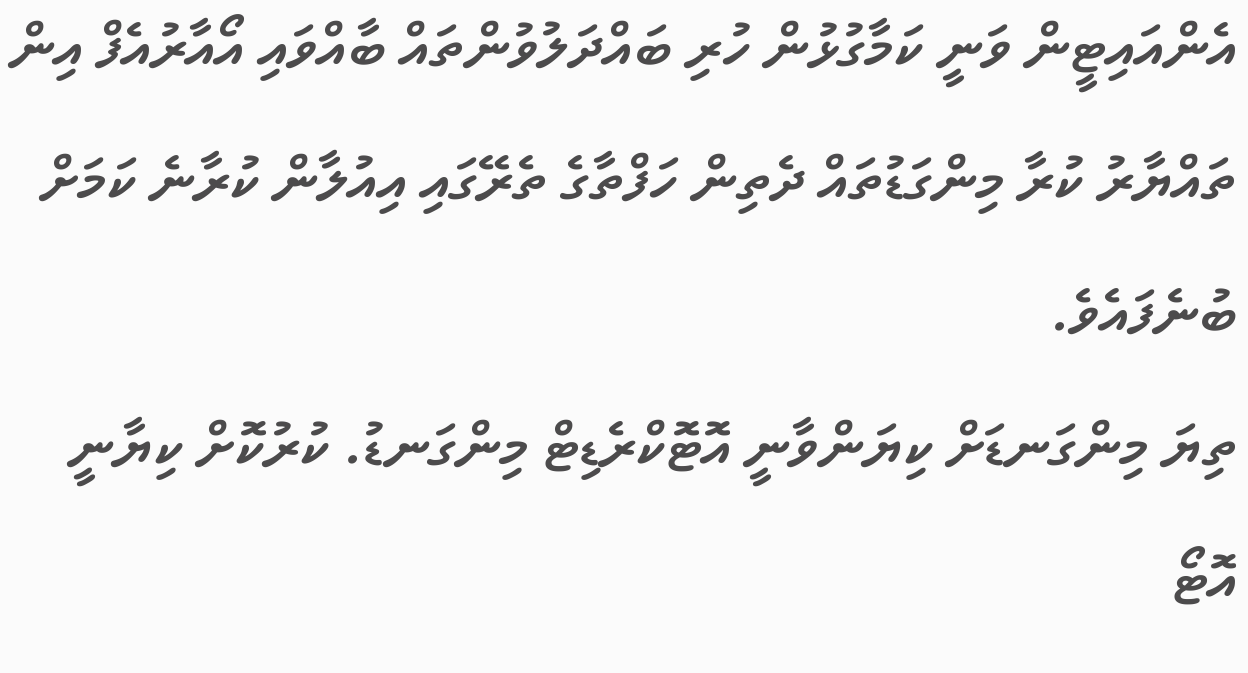އެންއައިޓީން ވަނީ ކަމާގުޅުން ހުރި ބައްދަލުވުންތައް ބާއްވައި އޯއާރުއެފް އިން ތައްޔާރު ކުރާ މިންގަޑުތައް ދެތިން ހަފްތާގެ ތެރޭގައި އިއުލާން ކުރާނެ ކަމަށް ބުނެފައެވެ.
ތިޔަ މިންގަނޑަށް ކިޔަންވާނީ އޮޓޮކްރެޑިޓް މިންގަނޑު. ކުރުކޮށް ކިޔާނީ އޮޓޯ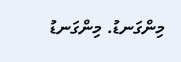މިންގަނޑު. މިންގަނޑު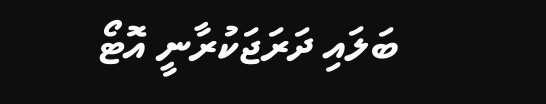ބަލައި ދަރަޖަކުރާނީ އޮޓޯ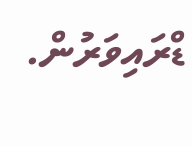ޑްރައިވަރުން.